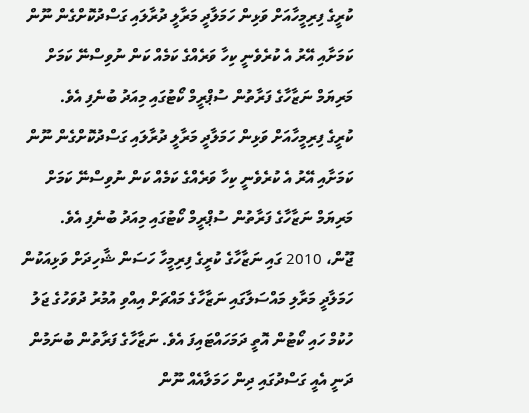ކުރީގެ ފިރިމީހާއަށް ވަޅިން ހަމަލާދީ މަރާލީ ދުރާލައި ގަސްދުކޮށްގެން ނޫން ކަމަށާއި އޭރު އެ ކުރެވެނީ ކިހާ ވަރެއްގެ ކަމެއް ކަން ނުވިސްނޭ ކަމަށް މަރިޔަމް ނަޒާހާގެ ފަރާތުން ސުޕްރީމް ކޯޓުގައި މިއަދު ބުނެފި އެވެ.
ކުރީގެ ފިރިމީހާއަށް ވަޅިން ހަމަލާދީ މަރާލީ ދުރާލައި ގަސްދުކޮށްގެން ނޫން ކަމަށާއި އޭރު އެ ކުރެވެނީ ކިހާ ވަރެއްގެ ކަމެއް ކަން ނުވިސްނޭ ކަމަށް މަރިޔަމް ނަޒާހާގެ ފަރާތުން ސުޕްރީމް ކޯޓުގައި މިއަދު ބުނެފި އެވެ.
ޖޫން، 2010 ގައި ނަޒާހާގެ ކުރީގެ ފިރިމީހާ ހަސަން ޝާހިދަށް ވަޅިއަކުން ހަމަލާދީ މަރާލި މައްސަލާގައި ނަޒާހާގެ މައްޗަށް އިއްވި އުމުރު ދުވަހުގެ ޖަލު ހުކުމް ހައި ކޯޓުން އޮތީ ދަމަހައްޓައިފަ އެވެ. ނަޒާހާގެ ފަރާތުން ބުނަމުން ދަނީ އެއީ ގަސްދުގައި ދިން ހަމަލާއެއް ނޫން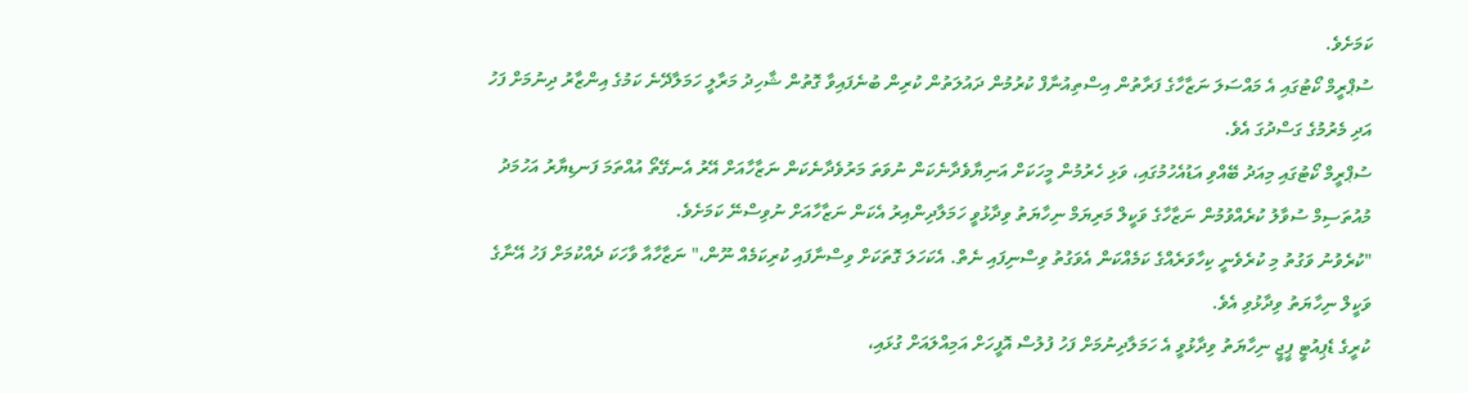ކަމަށެވެ.
ސުޕްރީމް ކޯޓުގައި އެ މައްސަލަ ނަޒާހާގެ ފަރާތުން އިސްތިއުނާފް ކުރުމުން ދައުލަތުން ކުރިން ބުނެފައިވާ ގޮތުން ޝާހިދު މަރާލީ ހަމަލާދޭނެ ކަމުގެ އިންޒާރު ދިނުމަށް ފަހު އަދި މެރުމުގެ ގަސްދުގަ އެވެ.
ސުޕްރީމް ކޯޓުގައި މިއަދު ބޭއްވި އަޑުއެހުމުގައި، ވަޅި ހެރުމުން މީހަކަށް އަނިޔާވެދާނެކަން ނުވަތަ މަރުވެދާނެކަން ނަޒާހާއަށް އޭރު އެނގޭތޯ އުއްތަމަ ފަނޑިޔާރު އަހުމަދު މުއުތަސިމް ސުވާލު ކުރެއްވުމުން ނަޒާހާގެ ވަކީލް މަރިޔަމް ނިހާޔަތު ވިދާޅުވީ ހަމަލާދިންއިރު އެކަން ނަޒާހާއަށް ނުވިސްނޭ ކަމަށެވެ.
"ކުރެވުނު ވަގުތު މި ކުރެވެނީ ކިހާވަރެއްގެ ކަމެއްކަން އެވަގުތު ވިސްނިފައި ނެތް. އެކަހަލަ ގޮތަކަށް ވިސްނާފައި ކުރިކަމެއް ނޫން،" ނަޒާހާއާ ވާހަކަ ދެއްކުމަށް ފަހު އޭނާގެ ވަކީލް ނިހާޔަތު ވިދާޅުވި އެވެ.
ކުރީގެ ޑެޕިއުޓީ ޕީޖީ ނިހާޔަތު ވިދާޅުވީ އެ ހަމަލާދިނުމަށް ފަހު ފުލުސް އޮފީހަށް އަމިއްލައަށް ގުޅައި،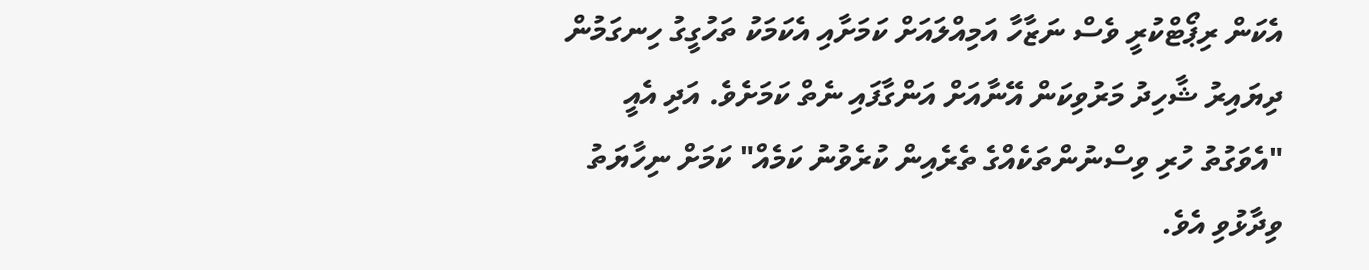އެކަން ރިޕޯޓްކުރީ ވެސް ނަޒާހާ އަމިއްލައަށް ކަމަށާއި އެކަމަކު ތަހުގީގު ހިނގަމުން ދިޔައިރު ޝާހިދު މަރުވިކަން އޭނާއަށް އަންގާފައި ނެތް ކަމަށެވެ. އަދި އެއީ "އެވަގުތު ހުރި ވިސްނުންތަކެއްގެ ތެރެއިން ކުރެވުނު ކަމެއް" ކަމަށް ނިހާޔަތު ވިދާޅުވި އެވެ.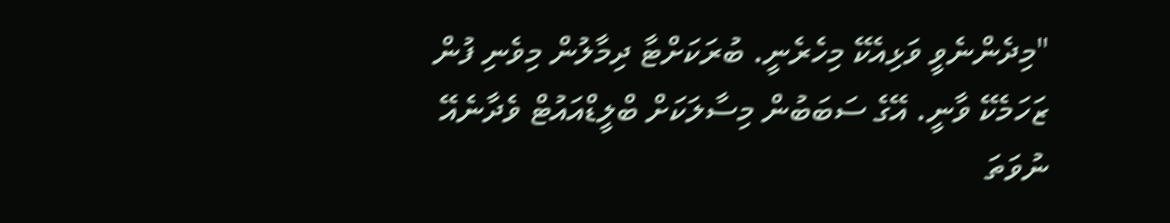"މިދެންނެވީ ވަޅިއެކޭ މިހެރެނީ. ބުރަކަށްޓާ ދިމާލުން މިވެނި ފުން ޒަހަމެކޭ ވާނީ. އޭގެ ސަބަބުން މިސާލަކަށް ބްލީޑްއައުޓް ވެދާނެއޭ ނުވަތަ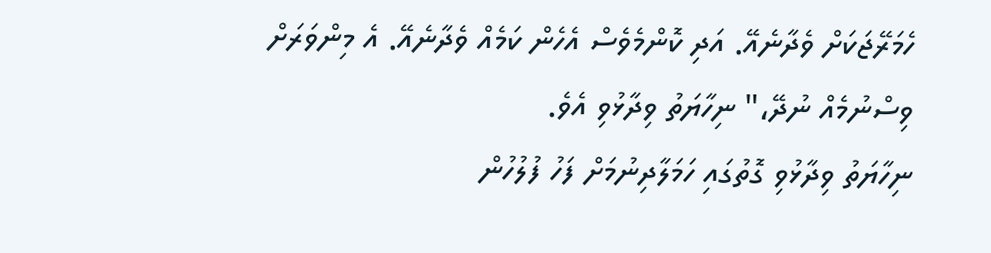ހެމަރޭޖަކަށް ވެދާނެއޭ. އަދި ކޮންމެވެސް އެހެން ކަމެއް ވެދާނެއޭ. އެ މިންވަރަށް ވިސްނުމެއް ނުދޭ،" ނިހާޔަތު ވިދާޅުވި އެވެ.
ނިހާޔަތު ވިދާޅުވި ގޮތުގައި ހަމަލާދިނުމަށް ފަހު ފުލުހުން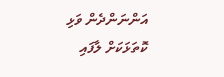އަންނަންދެން ވަޅި ކޮތަޅަކަށް ލާފައި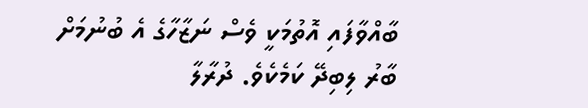ބާއްވާފައި އޮތުމަކީ ވެސް ނަޒާހާގެ އެ ބުނުމަށް ބާރު ލިބިދޭ ކަމެކެވެ. ދުރާލާ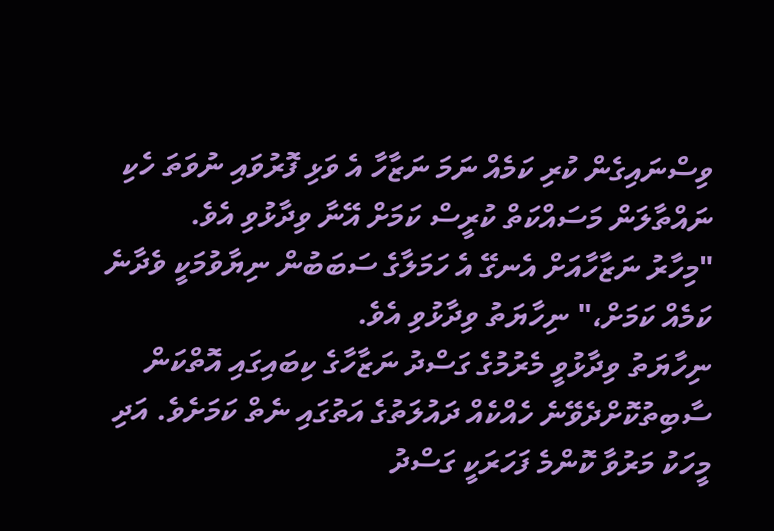ވިސްނައިގެން ކުރި ކަމެއް ނަމަ ނަޒާހާ އެ ވަޅި ފޮރުވައި ނުވަތަ ހެކި ނައްތާލަން މަސައްކަތް ކުރީސް ކަމަށް އޭނާ ވިދާޅުވި އެވެ.
"މިހާރު ނަޒާހާއަށް އެނގޭ އެ ހަމަލާގެ ސަބަބުން ނިޔާވުމަކީ ވެދާނެ ކަމެއް ކަމަށް،" ނިހާޔަތު ވިދާޅުވި އެވެ.
ނިހާޔަތު ވިދާޅުވީ މެރުމުގެ ގަސްދު ނަޒާހާގެ ކިބައިގައި އޮތްކަން ސާބިތުކޮށްދެވޭނެ ހެއްކެއް ދައުލަތުގެ އަތުގައި ނެތް ކަމަށެވެ. އަދި މީހަކު މަރުވާ ކޮންމެ ފަހަރަކީ ގަސްދު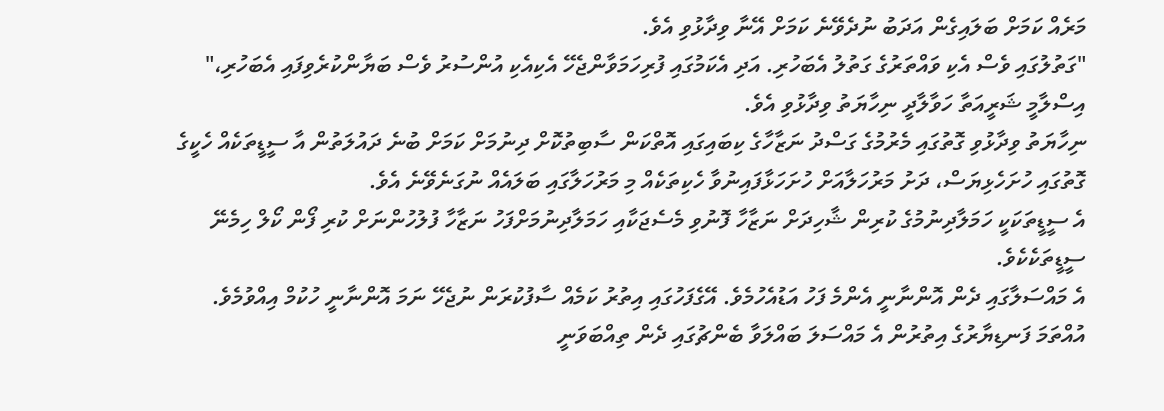މަރެއް ކަމަށް ބަލައިގެން އަދަބު ނުދެވޭނެ ކަމަށް އޭނާ ވިދާޅުވި އެވެ.
"ގަތުލުގައި ވެސް އެކި ވައްތަރުގެ ގަތުލު އެބަހުރި. އަދި އެކަމުގައި ފުރިހަމަވާންޖެހޭ އެކިއެކި އުންސުރު ވެސް ބަޔާންކުރެވިފައި އެބަހުރި،" އިސްލާމީ ޝަރީއަތާ ހަވާލާދީ ނިހާޔަތު ވިދާޅުވި އެވެ.
ނިހާޔަތު ވިދާޅުވި ގޮތުގައި މެރުމުގެ ގަސްދު ނަޒާހާގެ ކިބައިގައި އޮތްކަން ސާބިތުކޮށް ދިނުމަށް ކަމަށް ބުނެ ދައުލަތުން އާ ސީޑީތަކެއް ހެކީގެ ގޮތުގައި ހުށަހެޅިޔަސް، ދަށު މަރުހަލާއަށް ހުށަހަޅާފައިނުވާ ހެކިތަކެއް މި މަރުހަލާގައި ބަލައެއް ނުގަނެވޭނެ އެވެ.
އެ ސީޑީތަކަކީ ހަމަލާދިނުމުގެ ކުރިން ޝާހިދަށް ނަޒާހާ ފޮނުވި މެސެޖަކާއި ހަމަލާދިނުމަށްފަހު ނަޒާހާ ފުލުހުންނަށް ކުރި ފޯން ކޯލް ހިމެނޭ ސީޑީތަކެކެވެ.
އެ މައްސަލާގައި ދެން އޮންނާނީ އެންމެ ފަހު އަޑުއެހުމެވެ. އޭގެފަހުގައި އިތުރު ކަމެއް ސާފުކުރަން ނުޖެހޭ ނަމަ އޮންނާނީ ހުކުމް އިއްވުމެވެ.
އުއްތަމަ ފަނޑިޔާރުގެ އިތުރުން އެ މައްސަލަ ބައްލަވާ ބެންޗުގައި ދެން ތިއްބަވަނީ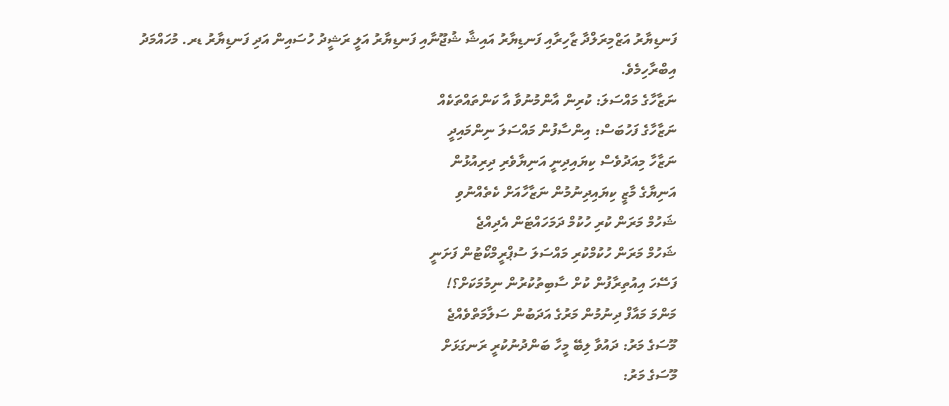ފަނޑިޔާރު އަޒްމިރަލްދާ ޒާހިރާއި ފަނޑިޔާރު އައިޝާ ޝުޖޫނާއި ފަނޑިޔާރު އަލީ ރަޝީދު ހުސައިން އަދި ފަނޑިޔާރު ޑރ. މުހައްމަދު އިބްރާހިމެވެ.
ނަޒާހާގެ މައްސަލަ: ކުރިން އާންމުނުވާ އާ ކަންތައްތަކެއް
ނަޒާހާގެ ފަހުބަސް: އިންސާފުން މައްސަލަ ނިންމައިދީ
ނަޒާހާ މިއަދުވެސް ކިޔައިދިނީ އަނިޔާވެރި ދިރިއުޅުން
އަނިޔާގެ މާޒީ ކިޔައިދިނުމުން ނަޒާހާއަށް ކެތެއްނުވި
ޝަހުމް މަރަން ކުރި ހުކުމް ދަމަހައްޓަން އެދިއްޖެ
ޝަހުމް މަރަން ހުކުމްކުރި މައްސަލަ ސުޕްރީމްކޯޓުން ފަށަނީ
ފަސޭހަ އިއުތިރާފުން ކުށް ސާބިތުކުރުން ނިމުމަކަށް؟!
މަންމަ މައާފް ދިނުމުން މަރުގެ އަދަބުން ސަލާމަތްވެއްޖެ
މޫސަގެ މަރު: ދައުވާ ލިބޭ މީހާ ބަންދުނުކުރީ ރަނގަޅަށް
މޫސަގެ މަރު: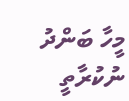މީހާ ބަންދު ނުކުރާތީ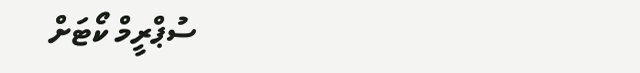ސުޕްރީމް ކޯޓަށް